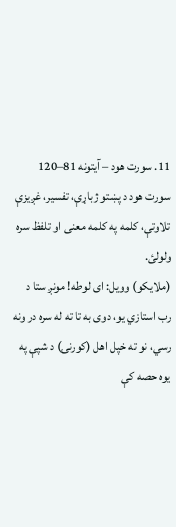11. سورت هود – آیتونه 81–120
سورت هود د پښتو ژباړې، تفسیر، غږیزې تلاوتې، کلمه په کلمه معنی او تلفظ سره ولولئ.
(ملايكو) وویل: اى لوطه! مونږ ستا د رب استازي یو، دوى به تا ته له سره در ونه رسي، نو ته خپل اهل (كورنۍ) د شپې په یوه حصه كې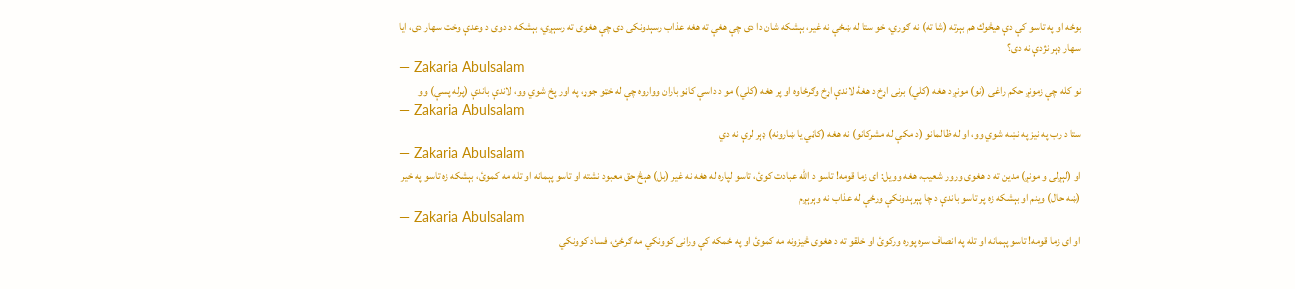بوځه او په تاسو كې دې هیڅوك هم بېرته (شا ته) نه ګوري، خو ستا له ښځې نه غير، بېشكه شان دا دى چې هغې ته هغه عذاب رسېدونكى دى چې هغوى ته رسېږي، بېشكه د دوى د وعدې وخت سهار دى، ایا سهار ډېر نژدې نه دى؟
— Zakaria Abulsalam
نو كله چې زمونږ حكم راغى (نو) مونږ د هغه (كلي) برنى اړخ د هغهٔ لاندې اړخ وګرځاوه او پر هغه (كلي) مو د داسې كاڼو باران وواروه چې له خټو جوړ، په اور پخ شوي وو، لاندې باندې (پرله پسې) وو
— Zakaria Abulsalam
ستا د رب په نیز په نښه شوي وو، او له ظالمانو (د مكې له مشركانو) نه هغه (كاڼي یا ښارونه) ډېر لرې نه دي
— Zakaria Abulsalam
او (لېږلى و مونږ) مدین ته د هغوى ورور شعیب، هغه وویل: اى زما قومه! تاسو د الله عبادت كوئ، تاسو لپاره له هغه نه غیر (بل) هېڅ حق معبود نشته او تاسو پېمانه او تله مه كموئ، بېشكه زه تاسو په خیر (ښه حال) وینم او بېشكه زه پر تاسو باندې د چا پېرېدونكې ورځې له عذاب نه وېرېږم
— Zakaria Abulsalam
او اى زما قومه! تاسو پېمانه او تله په انصاف سره پوره وركوئ او خلقو ته د هغوى څیزونه مه كموئ او په ځمكه كې ورانى كوونكي مه ګرځئ، فساد كوونكي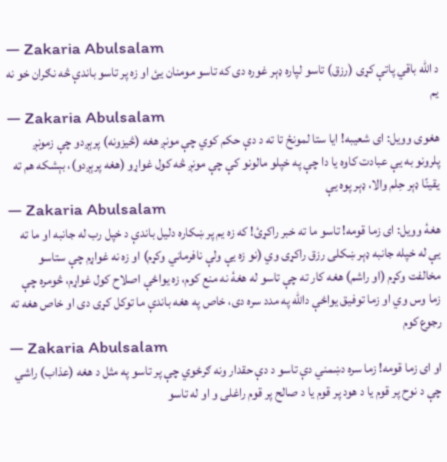— Zakaria Abulsalam
د الله باقي پاتې كړى (رزق) تاسو لپاره ډېر غوره دى كه تاسو مومنان یئ او زه پر تاسو باندې څه نګران خو نه یم
— Zakaria Abulsalam
هغوى وویل: اى شعیبه! ایا ستا لمونځ تا ته د دې حكم كوي چې مونږ هغه (څیزونه) پرېږدو چې زمونږ پلرونو به يې عبادت كاوه یا دا چې په خپلو مالونو كې چې مونږ څه كول غواړو (هغه پرېږدو)، بېشكه هم ته یقینًا ډېر حِلم والا، ډېر پوه يې
— Zakaria Abulsalam
هغهٔ وویل: اى زما قومه! تاسو ما ته خبر راكړئ! كه زه یم پر ښكاره دلیل باندې د خپل رب له جانبه او ما ته يې له خپله جانبه ډېر ښكلى رزق راكړى وي (نو زه يې ولې نافرماني وكړم) او زه نه غواړم چې ستاسو مخالفت وكړم (او راشم) هغه كار ته چې تاسو له هغهٔ نه منع كوم، زه يواځې اصلاح كول غواړم، څومره چې زما وس وي او زما توفیق يواځې دالله په مدد سره دى، خاص په هغه باندې ما توكل كړى دى او خاص هغه ته رجوع كوم
— Zakaria Abulsalam
او اى زما قومه! زما سره دښمني دې تاسو د دې حقدار ونه ګرځوي چې پر تاسو په مثل د هغه (عذاب) راشي چې د نوح پر قوم یا د هود پر قوم یا د صالح پر قوم راغلى و او له تاسو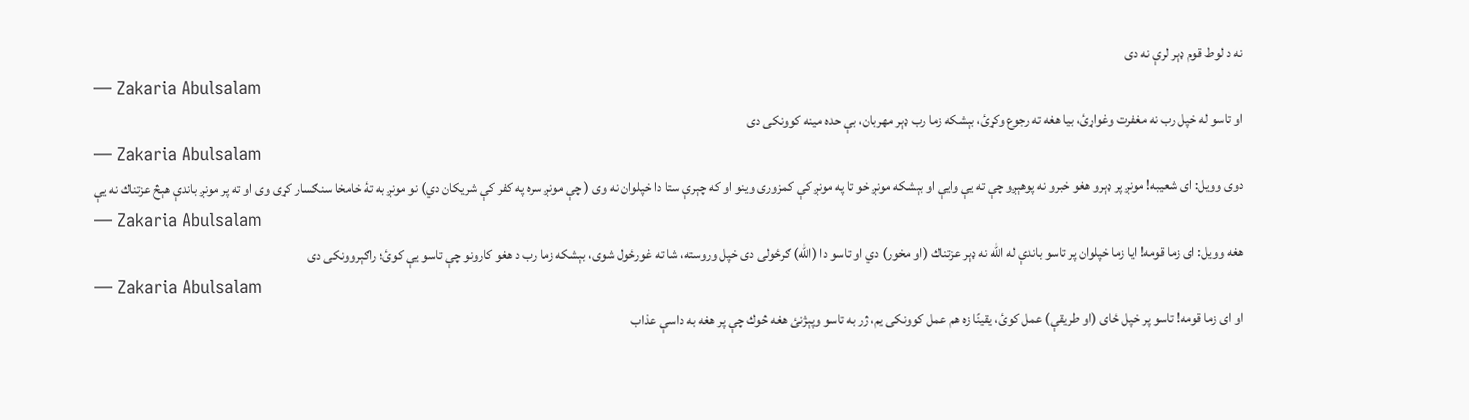نه د لوط قوم ډېر لرې نه دى
— Zakaria Abulsalam
او تاسو له خپل رب نه مغفرت وغواړئ، بیا هغه ته رجوع وكړئ، بېشكه زما رب ډېر مهربان، بې حده مینه كوونكى دى
— Zakaria Abulsalam
دوى وویل: اى شعیبه! مونږ پر ډېرو هغو خبرو نه پوهېږو چې ته يې وايې او بېشكه مونږ خو تا په مونږ كې كمزورى وینو او كه چېرې ستا دا خپلوان نه وى ( چې مونږ سره په كفر كې شریكان دي) نو مونږ به تهٔ خامخا سنګسار كړى وى او ته پر مونږ باندې هېڅ عزتناك نه يې
— Zakaria Abulsalam
هغه وویل: اى زما قومه! ایا زما خپلوان پر تاسو باندې له الله نه ډېر عزتناك (او مخور) دي او تاسو دا (الله) ګرځولى دى خپل وروسته، شا ته غورځول شوى، بېشكه زما رب د هغو كارونو چې تاسو يې كوئ؛ راګېروونكى دى
— Zakaria Abulsalam
او اى زما قومه! تاسو پر خپل ځاى (او طریقې) عمل كوئ، یقینًا زه هم عمل كوونكى یم، ژر به تاسو وپېژنئ هغه څوك چې پر هغه به داسې عذاب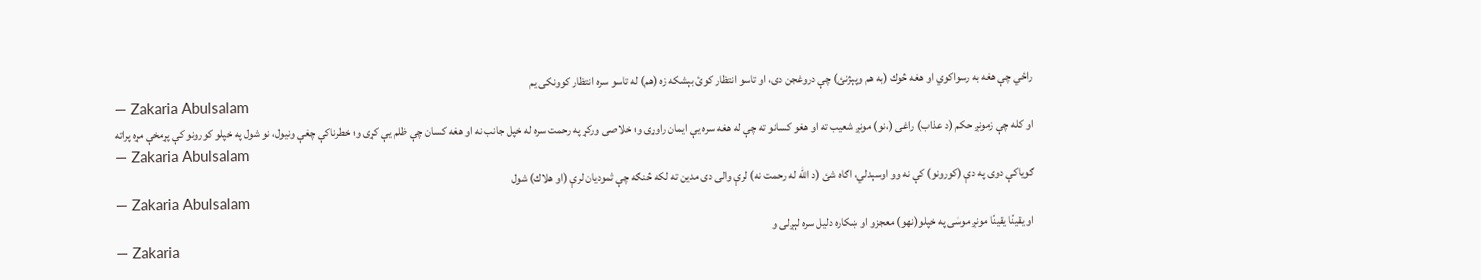راځي چې هغه به رسواكوي او هغه څوك (به هم وپېژنئ) چې دروغجن دى، او تاسو انتظار كوئ بېشكه زه (هم) له تاسو سره انتظار كوونكى یم
— Zakaria Abulsalam
او كله چې زمونږ حكم (د عذاب) راغى (،نو) مونږ شعیب ته او هغو كسانو ته چې له هغه سره يې ایمان راوړى و؛ خلاصى وركړ په رحمت سره له خپل جانب نه او هغه كسان چې ظلم يې كړى و؛ خطرناكې چغې ونیول، نو شول په خپلو كورونو كې پړمخې مړه پراته
— Zakaria Abulsalam
ګویاكې دوى په دې (كورونو) كې نه وو اوسېدلي، اګاه شئ (د الله له رحمت نه) لرې والى دى مدین ته لكه څنګه چې ثمودیان لرې (او هلاك) شول
— Zakaria Abulsalam
او یقینًا یقینًا مونږ موسٰى په خپلو(نهو) معجزو او ښكاره دلیل سره لېږلى و
— Zakaria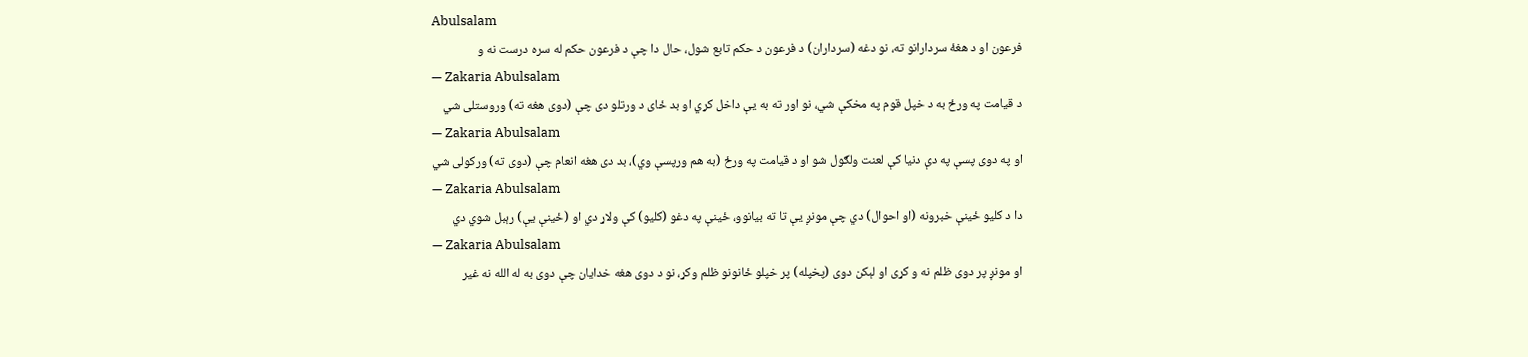Abulsalam
فرعون او د هغهٔ سردارانو ته، نو دغه (سرداران) د فرعون د حكم تابع شول، حال دا چې د فرعون حكم له سره درست نه و
— Zakaria Abulsalam
د قیامت په ورځ به د خپل قوم په مخكې شي، نو اور ته به يې داخل كړي او بد ځاى د ورتلو دى چې (دوى هغه ته) وروستلى شي
— Zakaria Abulsalam
او په دوى پسې په دې دنیا كې لعنت ولګول شو او د قیامت په ورځ (به هم ورپسې وي)، بد دى هغه انعام چې (دوى ته) وركولى شي
— Zakaria Abulsalam
دا د كلیو ځينې خبرونه (او احوال) دي چې مونږ يې تا ته بیانوو، ځینې په دغو (كليو) كې ولاړ دي او (ځینې يې) رېبل شوي دي
— Zakaria Abulsalam
او مونږ پر دوى ظلم نه و كړى او لېكن دوى (پخپله) پر خپلو ځانونو ظلم وكړ، نو د دوى هغه خدایان چې دوى به له الله نه غير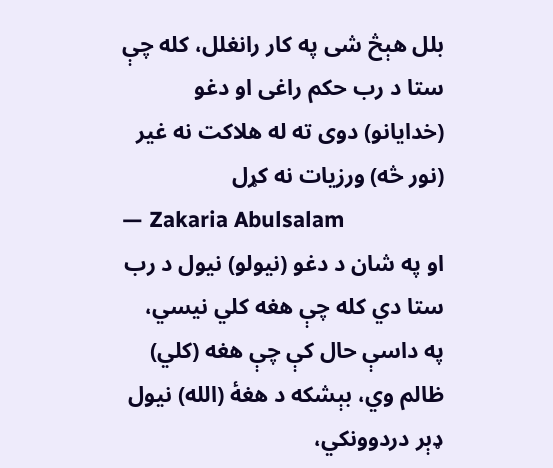بلل هېڅ شى په كار رانغلل، كله چې ستا د رب حكم راغى او دغو (خدایانو) دوى ته له هلاكت نه غیر (نور څه) ورزیات نه كړل
— Zakaria Abulsalam
او په شان د دغو (نیولو) نیول د رب ستا دي كله چې هغه كلي نیسي، په داسې حال كې چې هغه (كلي) ظالم وي، بېشكه د هغهٔ (الله) نیول ډېر دردوونكي،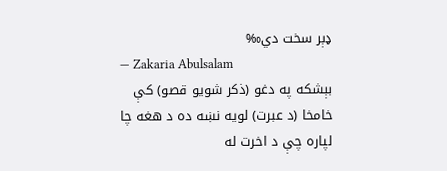ډېر سخت دي‰
— Zakaria Abulsalam
بېشكه په دغو (ذكر شويو قصو) كې خامخا (د عبرت) لویه نښه ده د هغه چا لپاره چې د اخرت له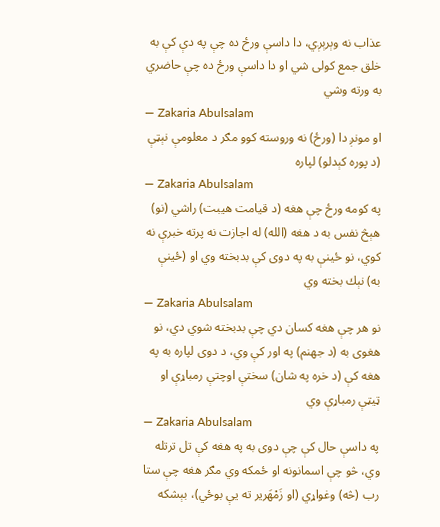عذاب نه وېرېږي، دا داسې ورځ ده چې په دې كې به خلق جمع كولى شي او دا داسې ورځ ده چې حاضري به ورته وشي
— Zakaria Abulsalam
او مونږ دا (ورځ) نه وروسته كوو مګر د معلومې نېټې (د پوره كېدلو) لپاره
— Zakaria Abulsalam
په كومه ورځ چې هغه (د قیامت هیبت) راشي (نو) هېڅ نفس به د هغه (الله) له اجازت نه پرته خبرې نه كوي، نو ځینې به په دوى كې بدبخته وي او (ځینې به) نېك بخته وي
— Zakaria Abulsalam
نو هر چې هغه كسان دي چې بدبخته شوي دي، نو هغوى به (د جهنم) په اور كې وي، د دوى لپاره به په هغه كې (د خره په شان) سختې اوچتې رمباړې او ټیټې رمباړې وي
— Zakaria Abulsalam
په داسې حال كې چې دوى به په هغه كې تل ترتله وي، څو چې اسمانونه او ځمكه وي مګر هغه چې ستا رب (څه) وغواړي (او زَمْهَریر ته يې بوځي)، بېشكه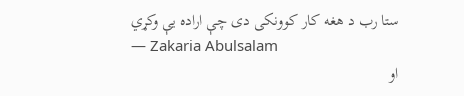ستا رب د هغه كار كوونكى دى چې اراده يې وكړي
— Zakaria Abulsalam
او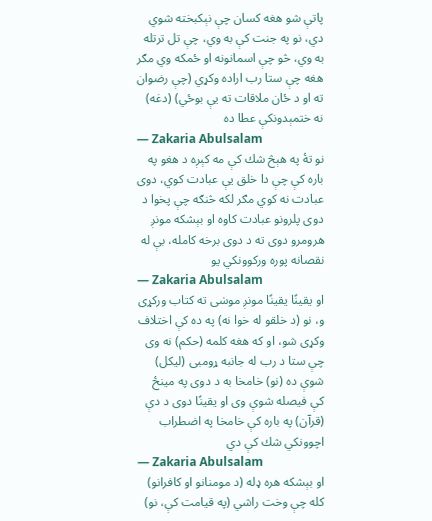پاتې شو هغه كسان چې نېكبخته شوي دي، نو په جنت كې به وي، چې تل ترتله به وي، څو چې اسمانونه او ځمكه وي مګر هغه چې ستا رب اراده وكړي (چې رضوان ته او د ځان ملاقات ته يې بوځي) (دغه) نه ختمېدونكې عطا ده
— Zakaria Abulsalam
نو تهٔ په هېڅ شك كې مه كېږه د هغو په باره كې چې دا خلق يې عبادت كوي، دوى عبادت نه كوي مګر لكه څنګه چې پخوا د دوى پلرونو عبادت كاوه او بېشكه مونږ هرومرو دوى ته د دوى برخه كامله، بې له نقصانه پوره وركوونكي یو
— Zakaria Abulsalam
او یقینًا یقینًا مونږ موسٰى ته كتاب وركړى و، نو (د خلقو له خوا نه) په ده كې اختلاف وكړى شو، او كه هغه كلمه (حكم) نه وى چې ستا د رب له جانبه ړومبى (ليكل) شوې ده (نو) خامخا به د دوى په مینځ كې فیصله شوې وى او یقینًا دوى د دې (قرآن) په باره كې خامخا په اضطراب اچوونكي شك كې دي
— Zakaria Abulsalam
او بېشكه هره ډله (د مومنانو او كافرانو) كله چې وخت راشي (په قيامت كې، نو)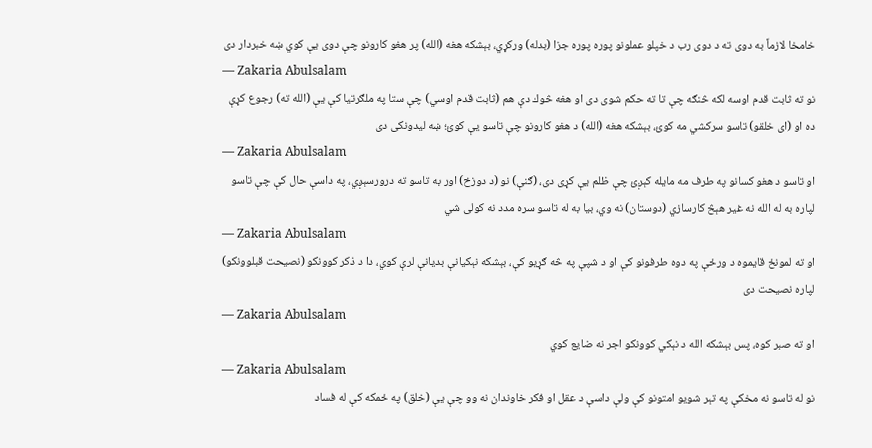خامخا لازماً به دوى ته د دوى رب د خپلو عملونو پوره پوره جزا (بدله) وركړي، بېشكه هغه (الله) پر هغو كارونو چې دوى يې كوي ښه خبردار دى
— Zakaria Abulsalam
نو ته ثابت قدم اوسه لكه څنګه چې تا ته حكم شوى دى او هغه څوك دې هم (ثابت قدم اوسي) چې ستا په ملګرتيا كې يې (الله ته) رجوع كړې ده او (اى خلقو) تاسو سركشي مه كوئ، بېشكه هغه (الله) د هغو كارونو چې تاسو يې كوئ؛ ښه لیدونكى دى
— Zakaria Abulsalam
او تاسو د هغو كسانو په طرف مه مايله كېږئ چې ظلم يې كړى دى، (ګنې) نو (د دوزخ) اور به تاسو ته درورسېږي، په داسې حال كې چې تاسو لپاره به له الله نه غیر هېڅ كارسازي (دوستان) نه وي، بیا به له تاسو سره مدد نه كولى شي
— Zakaria Abulsalam
او ته لمونځ قايموه د ورځې په دوه طرفونو كې او د شپې په څه ګړیو كې، بېشكه نېكيانې بديانې لرې كوي، دا د ذكر كوونكو (نصیحت قبلوونكو) لپاره نصیحت دى
— Zakaria Abulsalam
او ته صبر كوه، پس بېشكه الله د نېكي كوونكو اجر نه ضايع كوي
— Zakaria Abulsalam
نو له تاسو نه مخكې په تېر شويو امتونو كې ولې داسې د عقل او فكر خاوندان نه وو چې يې (خلق) په ځمكه كې له فساد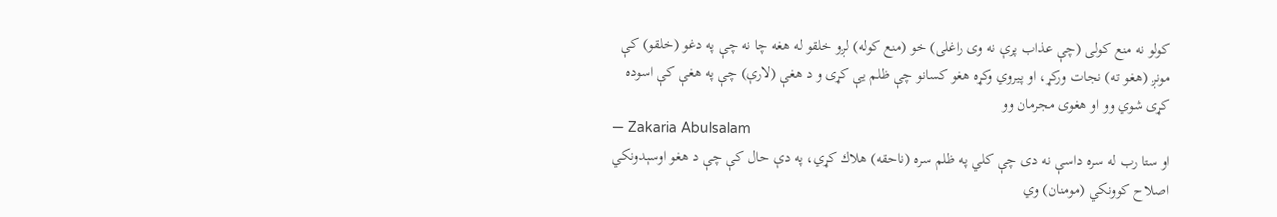كولو نه منع كولى (چې عذاب پرې نه وى راغلى) خو (منع كوله) لږو خلقو له هغه چا نه چې په دغو (خلقو) كې مونږ (هغو ته) نجات وركړ، او پیروي وكړه هغو كسانو چې ظلم يې كړى و د هغې (لارې) چې په هغې كې اسوده كړى شوي وو او هغوى مجرمان وو
— Zakaria Abulsalam
او ستا رب له سره داسې نه دى چې كلي په ظلم سره (ناحقه) هلاك كړي، په دې حال كې چې د هغو اوسېدونكي اصلاح كوونكي (مومنان) وي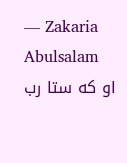— Zakaria Abulsalam
او كه ستا رب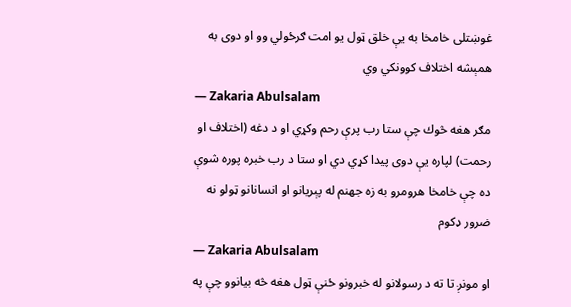غوښتلى خامخا به يې خلق ټول یو امت ګرځولي وو او دوى به همېشه اختلاف كوونكي وي
— Zakaria Abulsalam
مګر هغه څوك چې ستا رب پرې رحم وكړي او د دغه (اختلاف او رحمت) لپاره يې دوى پیدا كړي دي او ستا د رب خبره پوره شوې ده چې خامخا هرومرو به زه جهنم له پېریانو او انسانانو ټولو نه ضرور ډكوم
— Zakaria Abulsalam
او مونږ تا ته د رسولانو له خبرونو ځنې ټول هغه څه بیانوو چې په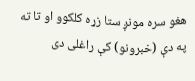هغو سره مونږ ستا زړه كلكوو او تا ته په دې (خبرونو) كې راغلى دى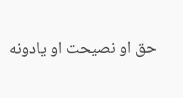حق او نصیحت او یادونه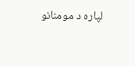لپاره د مومنانو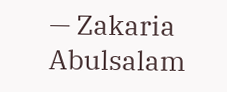— Zakaria Abulsalam